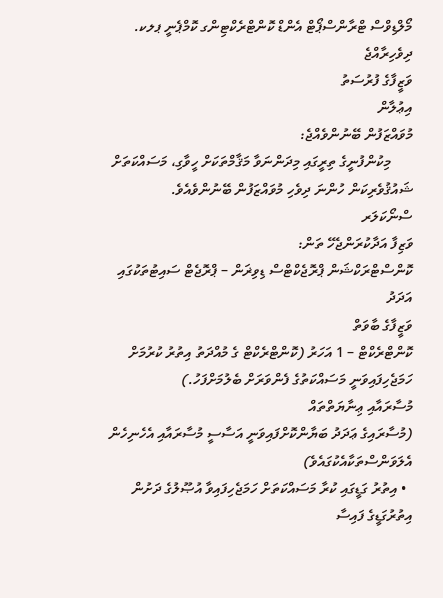މޯލްޑިވްސް ޓްރާންސްޕޯޓް އެންޑް ކޮންޓްރެކްޓިންގ ކޮމްޕެނީ ޕލކ.
ދިވެހިރާއްޖެ
ވަޒީފާގެ ފުރުސަތު
އިޢުލާން
މުވައްޒަފުން ބޭނުންވެއްޖެ:
      މިކުންފުނީގެ ތިރީގައި މިދަންނަވާ މަޤާމްތަކަށް ހީވާގި، މަސައްކަތަށް ޝައުޤުވެރިކަން ހުންނަ ދިވެހި މުވައްޒަފުން ބޭނުންވެއެވެ.
ސްނޯކަލަރ
ވަޒިފާ އަދާކުރަންޖެހޭ ތަން:
ކޮންސްޓްރަކްޝަން ޕްރޮޖެކްޓްސް ޑިވިޜަން – ޕްރޮޖެޓް ސައިޓުތަކުގައި
އަދަދު
ވަޒީފާގެ ބާވަތް
ކޮންޓްރެކްޓް – 1 އަހަރު (ކޮންޓްރެކްޓް ގެ މުއްދަތު އިތުރު ކުރުމަށް ހަމަޖެހިފައިވަނީ މަސައްކަތުގެ ފެންވަރަށް ބެލުމަށްފަހު.)
މުސާރައާއި ޢިނާޔަތްތައް
(މުސާރައިގެ ޢަދަދު ބަޔާންކޮށްފައިވަނީ އަސާސީ މުސާރައާއި އެހެނިހެން އެލަވަންސްތަކާއެކުގައެވެ)
  • އިތުރު ގަޑީގައި ކުރާ މަސައްކަތަށް ހަމަޖެހިފައިވާ އުޞޫލުގެ ދަށުން އިތުރުގަޑީގެ ފައިސާ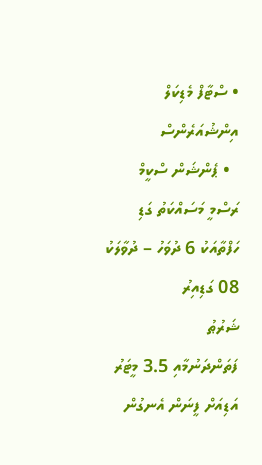• ސްޓާފް މެޑިކަލް އިންޝުއަރެންސް
  • ޕެންޝަން ސްކީމް
ރަސްމީ މަސައްކަތު ގަޑި
ހަފްތާއަކު 6 ދުވަހު – ދުވާލަކު 08 ގަޑިއިރު
ޝަރުޠު
ފަތަންދަނުމާއި 3.5 މީޓަރު އަޑިއަށް ފީނަން އެނގުން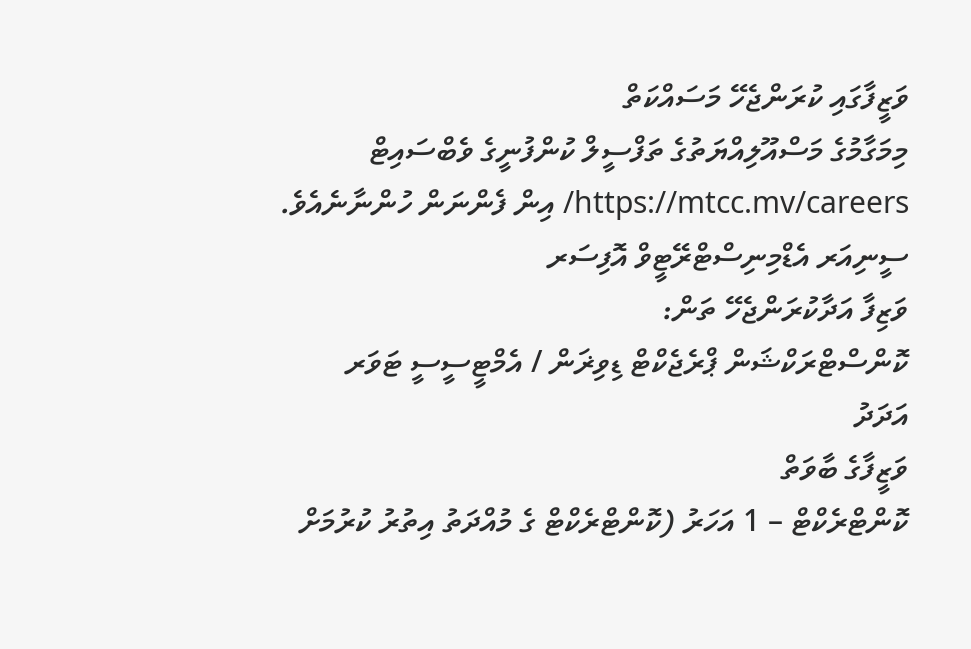ވަޒީފާގައި ކުރަންޖެހޭ މަސައްކަތް
މިމަގާމުގެ މަސްއޫލިއްޔަތުގެ ތަފްސީލް ކުންފުނީގެ ވެބްސައިޓް https://mtcc.mv/careers/ އިން ފެންނަން ހުންނާނެއެވެ.
ސީނިއަރ އެޑްމިނިސްޓްރޭޓީވް އޮފިސަރ
ވަޒިފާ އަދާކުރަންޖެހޭ ތަން:
ކޮންސްޓްރަކްޝަން ޕްރެޖެކްޓް ޑިވިޜަން / އެމްޓީސީސީ ޓަވަރ
އަދަދު
ވަޒީފާގެ ބާވަތް
ކޮންޓްރެކްޓް – 1 އަހަރު (ކޮންޓްރެކްޓް ގެ މުއްދަތު އިތުރު ކުރުމަށް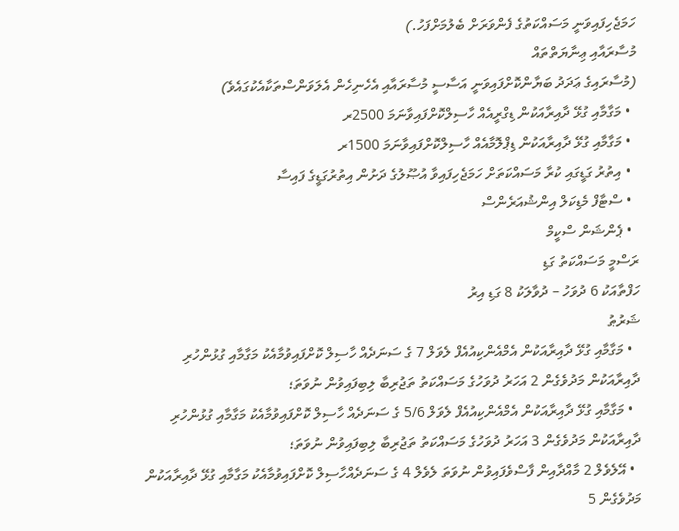ހަމަޖެހިފައިވަނީ މަސައްކަތުގެ ފެންވަރަށް ބެލުމަށްފަހު.)
މުސާރައާއި ޢިނާޔަތްތައް
(މުސާރައިގެ ޢަދަދު ބަޔާންކޮށްފައިވަނީ އަސާސީ މުސާރައާއި އެހެނިހެން އެލަވަންސްތަކާއެކުގައެވެ)
  • މަގާމާއި ގުޅޭ ދާއިރާއަކުން ޑިގްރީއެއް ހާސިލްކޮށްފައިވާނަމަ 2500ރ
  • މަގާމާއި ގުޅޭ ދާއިރާއަކުން ޑިޕްލޮމާއެއް ހާސިލްކޮށްފައިވާނަމަ 1500ރ
  • އިތުރު ގަޑީގައި ކުރާ މަސައްކަތަށް ހަމަޖެހިފައިވާ އުޞޫލުގެ ދަށުން އިތުރުގަޑީގެ ފައިސާ
  • ސްޓާފް މެޑިކަލް އިންޝުއަރެންސް
  • ޕެންޝަން ސްކީމް
ރަސްމީ މަސައްކަތު ގަޑި
ހަފްތާއަކު 6 ދުވަހު – ދުވާލަކު 8 ގަޑި އިރު
ޝަރުޠު
  • މަގާމާއި ގުޅޭ ދާއިރާއަކުން އެމްއެންކިއުއެފް ލެވަލް 7 ގެ ސަނަދެއް ހާސިލް ކޮށްފައިވުމާއެކު މަގާމާއި ގުޅުންހުރި ދާއިރާއަކުން މަދުވެގެން 2 އަހަރު ދުވަހުގެ މަސައްކަތު ތަޖުރިބާ ލިބިފައިވުން ނުވަތަ؛
  • މަގާމާއި ގުޅޭ ދާއިރާއަކުން އެމްއެންކިއުއެފް ލެވަލް 5/6 ގެ ސަނަދެއް ހާސިލް ކޮށްފައިވުމާއެކު މަގާމާއި ގުޅުންހުރި ދާއިރާއަކުން މަދުވެގެން 3 އަހަރު ދުވަހުގެ މަސައްކަތު ތަޖުރިބާ ލިބިފައިވުން ނުވަތަ؛
  • އޭލެވެލް 2 މާއްދާއިން ފާސްވެފައިވުން ނުވަތަ ލެވެލް 4 ގެ ސަނަދެއްހާސިލް ކޮށްފައިވުމާއެކު މަގާމާއި ގުޅޭ ދާއިރާއަކުން  މަދުވެގެން 5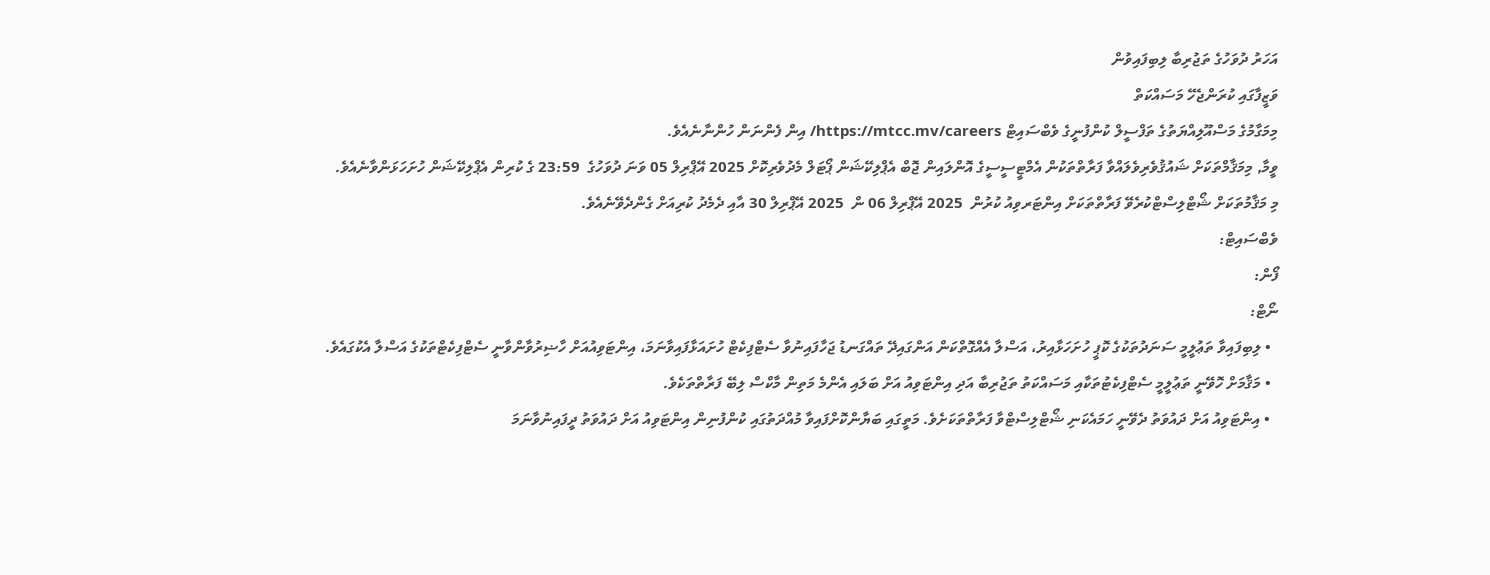އަހަރު ދުވަހުގެ ތަޖުރިބާ ލިބިފައިވުން
ވަޒީފާގައި ކުރަންޖެހޭ މަސައްކަތް
މިމަގާމުގެ މަސްއޫލިއްޔަތުގެ ތަފްސީލް ކުންފުނީގެ ވެބްސައިޓް https://mtcc.mv/careers/ އިން ފެންނަން ހުންނާނެއެވެ.
ވީމާ, މިމަޤާމްތަކަށް ޝައުޤުވެރިވެލައްވާ ފަރާތްތަކުން އެމްޓީސީސީގެ އޮންލައިން ޖޮބް އެޕްލިކޭޝަން ޕޯޓަލް މެދުވެރިކޮށް 2025 އޭޕްރިލް 05 ވަނަ ދުވަހުގެ  23:59 ގެ ކުރިން އެޕްލިކޭޝަން ހުށަހަޅަންވާނެއެވެ.
މި މަޤާމުތަކަށް ޝޯޓްލިސްޓްކުރެވޭ ފަރާތްތަކަށް އިންޓަރވިއު ކުރުން  2025 އޭޕްރިލް 06 ން  2025 އޭޕްރިލް 30 އާއި ދެމެދު ކުރިއަށް ގެންދެވޭނެއެވެ.
ވެބްސައިޓް:
ފޯން:
ނޯޓް:
  • ލިބިފައިވާ ތަޢުލީމީ ސަނަދުތަކުގެ ކޮޕީ ހުށަހަޅާއިރު، އަސްލާ އެއްގޮތްކަން އަންގައިދޭ ތައްގަނޑު ޖަހާފައިނުވާ ސެޓްފިކެޓް ހުށައަޅާފައިވާނަމަ، އިންޓަވިއުއަށް ހާޟިރުވާންވާނީ ސެޓްފިކެޓްތަކުގެ އަސްލާ އެކުގައެވެ.
  • މަޤާމަށް ހޮވޭނީ ތަޢުލީމީ ސެޓްފިކެޓުތަކާއި މަސައްކަތު ތަޖުރިބާ އަދި އިންޓަވިއު އަށް ބަލައި އެންމެ މަތިން މާކްސް ލިބޭ ފަރާތްތަކެވެ.
  • އިންޓަވިއު އަށް ދައުވަތު ދެވޭނީ ހަމައެކަނި ޝޯޓްލިސްޓްވާ ފަރާތްތަކަށެވެ. މަތީގައި ބަޔާންކޮށްފައިވާ މުއްދަތުގައި ކުންފުނިން އިންޓަވިއު އަށް ދައުވަތު ދީފައިނުވާނަމަ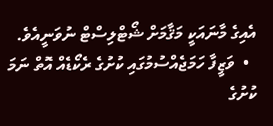އެއިގެ މާނައަކީ މަޤާމަށް ޝޯޓްލިސްޓް ނުވަނީއެވެ.
  •  ވަޒީފާ ހަމަޖެއްސުމުގައި ކުށުގެ ރެކޯޑެއް އޮތް ނަމަ ކުށުގެ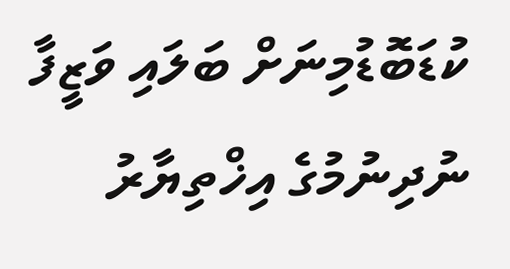ކުޑަބޮޑުމިނަށް ބަލައި ވަޒީފާ ނުދިނުމުގެ އިޚްތިޔާރު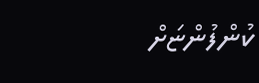ކުންފުންޏަށް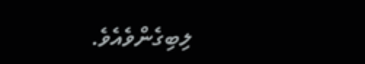ލިބިގެންވެއެވެ.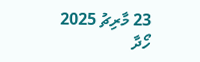23 މާރިޗު 2025
ހޯދާ